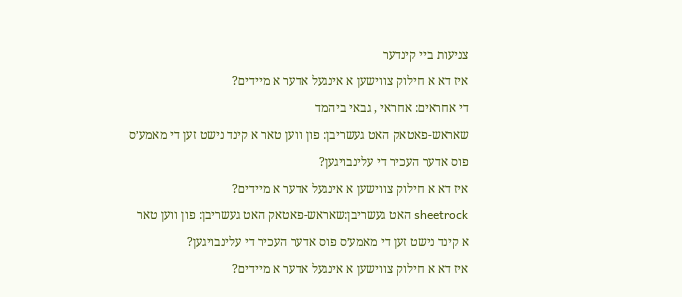צניעות ביי קינדער
איז דא א חילוק צווישען א אינגעל אדער א מיידים?
די אחראים: אחראי , גבאי ביהמד
שאראש-פאטאק האט געשריבן: פון ווען טאר א קינד נישט זען די מאמע׳ס פוס אדער העכיר די עלינבויגען?
איז דא א חילוק צווישען א אינגעל אדער א מיידים?
sheetrock האט געשריבן:שאראש-פאטאק האט געשריבן: פון ווען טאר א קינד נישט זען די מאמע׳ס פוס אדער העכיר די עלינבויגען?
איז דא א חילוק צווישען א אינגעל אדער א מיידים?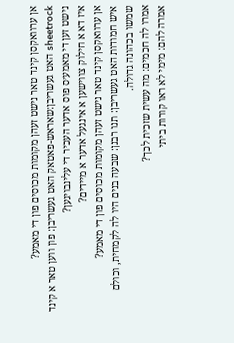אן ערוואקסן קינד טאר נישט זעהן מקומות מכוסים פון די מאמע?
sheetrock האט געשריבן:שאראש-פאטאק האט געשריבן: פון ווען טאר א קינד נישט זען די מאמע׳ס פוס אדער העכיר די עלינבויגען?
איז דא א חילוק צווישען א אינגעל אדער א מיידים?
אן ערוואקסן קינד טאר נישט זעהן מקומות מכוסים פון די מאמע?
איש חמודות האט געשריבן: תנו רבנן: שבעה בנים היו לה לקמחית, וכולם שמשו בכהונה גדולה.
אמרו לה חכמים: מה עשית שזכית לכך?
אמרה להם: מימי לא ראו קורות ביתי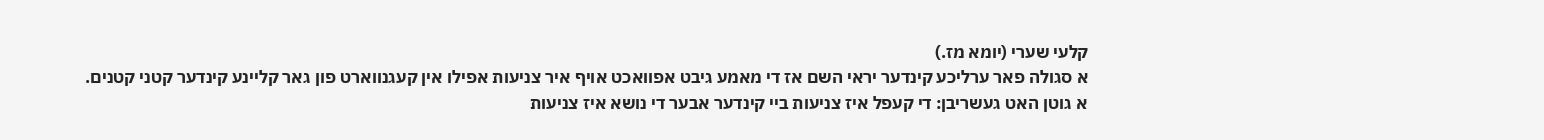קלעי שערי (יומא מז.)
א סגולה פאר ערליכע קינדער יראי השם אז די מאמע גיבט אפוואכט אויף איר צניעות אפילו אין קעגנווארט פון גאר קליינע קינדער קטני קטנים.
א גוטן האט געשריבן: די קעפל איז צניעות ביי קינדער אבער די נושא איז צניעות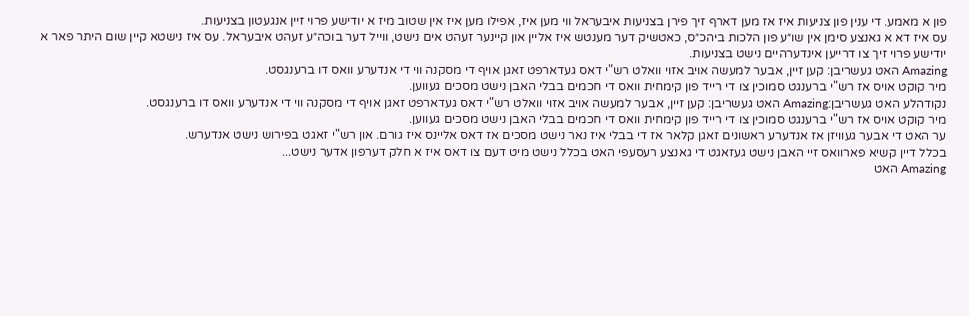פון א מאמע. די ענין פון צניעות איז אז מען דארף זיך פירן בצניעות איבעראל ווי מען איז, אפילו מען איז אין שטוב מיז א יודישע פרוי זיין אנגעטון בצניעות.
עס איז דא א גאנצע סימן אין שו״ע פון הלכות ביהכ״ס, כאטשיק דער מענטש איז אליין און קיינער זעהט אים נישט, ווייל דער בוכה״ע זעהט איבעראל. עס איז נישטא קיין שום היתר פאר א יודישע פרוי זיך צו דרייען אינדערהיים נישט בצניעות.
Amazing האט געשריבן: קען זיין, אבער למעשה אויב אזוי וואלט רש"י דאס געדארפט זאגן אויף די מסקנה ווי די אנדערע וואס דו ברענגסט.
מיר קוקט אויס אז רש"י ברענגט סמוכין צו די רייד פון קימחית וואס די חכמים בבלי האבן נישט מסכים געווען.
נקודהלע האט געשריבן:Amazing האט געשריבן: קען זיין, אבער למעשה אויב אזוי וואלט רש"י דאס געדארפט זאגן אויף די מסקנה ווי די אנדערע וואס דו ברענגסט.
מיר קוקט אויס אז רש"י ברענגט סמוכין צו די רייד פון קימחית וואס די חכמים בבלי האבן נישט מסכים געווען.
ער האט די אבער געוויזן אז אנדערע ראשונים זאגן קלאר אז די בבלי איז נאר נישט מסכים אז דאס אליינס איז גורם. און רש"י זאגט בפירוש נישט אנדערש.
בכלל דיין קשיא פארוואס זיי האבן נישט געזאגט די גאנצע רעסעפי האט בכלל נישט מיט דעם צו דאס איז א חלק דערפון אדער נישט...
Amazing האט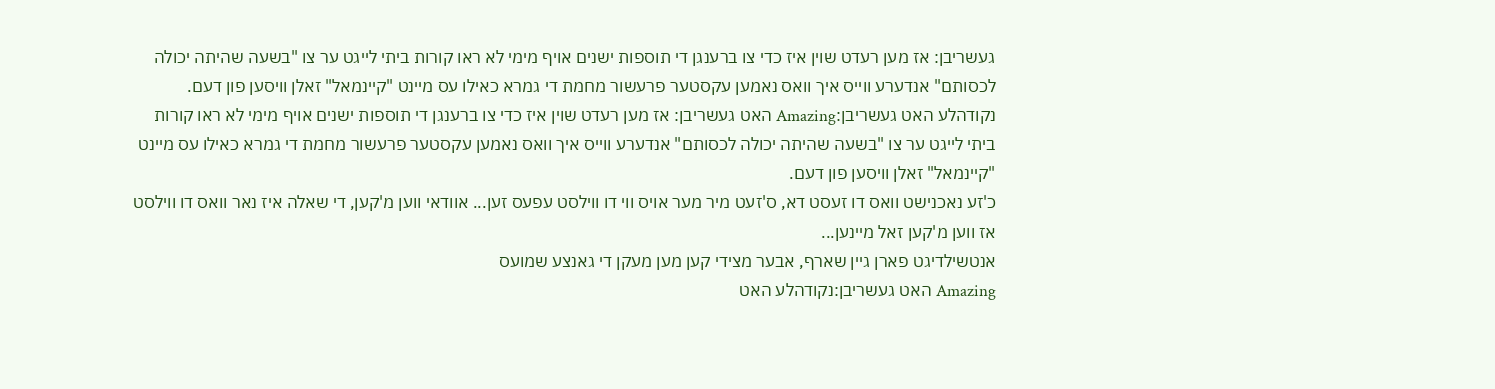געשריבן: אז מען רעדט שוין איז כדי צו ברענגן די תוספות ישנים אויף מימי לא ראו קורות ביתי לייגט ער צו "בשעה שהיתה יכולה לכסותם" אנדערע ווייס איך וואס נאמען עקסטער פרעשור מחמת די גמרא כאילו עס מיינט "קיינמאל" זאלן וויסען פון דעם.
נקודהלע האט געשריבן:Amazing האט געשריבן: אז מען רעדט שוין איז כדי צו ברענגן די תוספות ישנים אויף מימי לא ראו קורות ביתי לייגט ער צו "בשעה שהיתה יכולה לכסותם" אנדערע ווייס איך וואס נאמען עקסטער פרעשור מחמת די גמרא כאילו עס מיינט "קיינמאל" זאלן וויסען פון דעם.
כ'זע נאכנישט וואס דו זעסט דא, ס'זעט מיר מער אויס ווי דו ווילסט עפעס זען... אוודאי ווען מ'קען, די שאלה איז נאר וואס דו ווילסט אז ווען מ'קען זאל מיינען...
אנטשילדיגט פארן גיין שארף, אבער מצידי קען מען מעקן די גאנצע שמועס
Amazing האט געשריבן:נקודהלע האט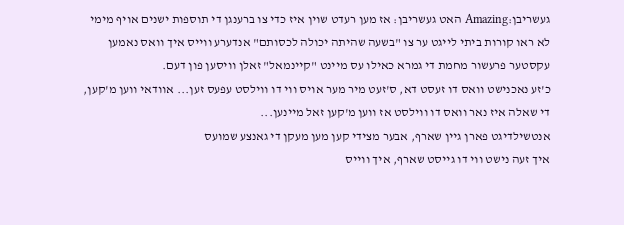געשריבן:Amazing האט געשריבן: אז מען רעדט שוין איז כדי צו ברענגן די תוספות ישנים אויף מימי לא ראו קורות ביתי לייגט ער צו "בשעה שהיתה יכולה לכסותם" אנדערע ווייס איך וואס נאמען עקסטער פרעשור מחמת די גמרא כאילו עס מיינט "קיינמאל" זאלן וויסען פון דעם.
כ'זע נאכנישט וואס דו זעסט דא, ס'זעט מיר מער אויס ווי דו ווילסט עפעס זען... אוודאי ווען מ'קען, די שאלה איז נאר וואס דו ווילסט אז ווען מ'קען זאל מיינען...
אנטשילדיגט פארן גיין שארף, אבער מצידי קען מען מעקן די גאנצע שמועס
איך זעה נישט ווי דו גייסט שארף, איך ווייס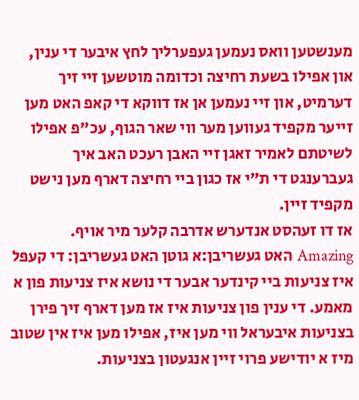מענשטען וואס נעמען געפערליך לחץ איבער די ענין, און אפילו בשעת רחיצה וכדומה מוטשען זיי זיך דערמיט, און זיי נעמען אן אז דווקא די קאפ האט מען זייער מקפיד געווען מער ווי שאר הגוף, עכ"פ אפילו לשיטתם לאמיר זאגן זיי האבן רעכט האב איך געברענגט די ת"י אז כגון ביי רחיצה דארף מען נישט מקפיד זיין.
אז דו זעהסט אנדערש אדרבה קלער מיר אויף.
Amazing האט געשריבן:א גוטן האט געשריבן: די קעפל איז צניעות ביי קינדער אבער די נושא איז צניעות פון א מאמע. די ענין פון צניעות איז אז מען דארף זיך פירן בצניעות איבעראל ווי מען איז, אפילו מען איז אין שטוב מיז א יודישע פרוי זיין אנגעטון בצניעות.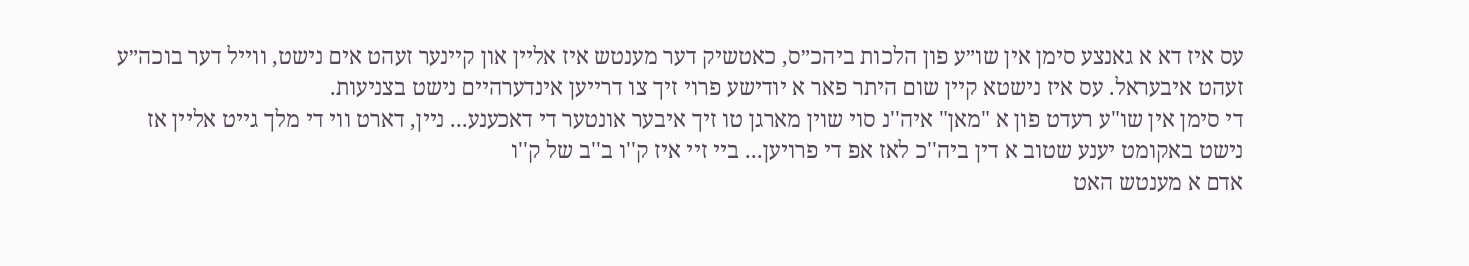עס איז דא א גאנצע סימן אין שו״ע פון הלכות ביהכ״ס, כאטשיק דער מענטש איז אליין און קיינער זעהט אים נישט, ווייל דער בוכה״ע זעהט איבעראל. עס איז נישטא קיין שום היתר פאר א יודישע פרוי זיך צו דרייען אינדערהיים נישט בצניעות.
די סימן אין שו"ע רעדט פון א "מאן" איה''נ סוי שוין מארגן טו זיך איבער אונטער די דאכענע... ניין, דארט ווי די מלך גייט אליין אז נישט באקומט יענע שטוב א דין ביה''כ לאז אפ די פרויען... ביי זיי איז ק''ו ב''ב של ק''ו
אדם א מענטש האט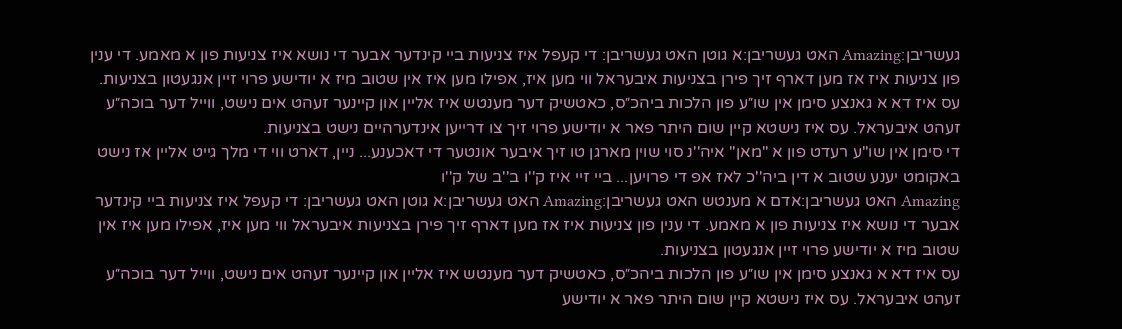געשריבן:Amazing האט געשריבן:א גוטן האט געשריבן: די קעפל איז צניעות ביי קינדער אבער די נושא איז צניעות פון א מאמע. די ענין פון צניעות איז אז מען דארף זיך פירן בצניעות איבעראל ווי מען איז, אפילו מען איז אין שטוב מיז א יודישע פרוי זיין אנגעטון בצניעות.
עס איז דא א גאנצע סימן אין שו״ע פון הלכות ביהכ״ס, כאטשיק דער מענטש איז אליין און קיינער זעהט אים נישט, ווייל דער בוכה״ע זעהט איבעראל. עס איז נישטא קיין שום היתר פאר א יודישע פרוי זיך צו דרייען אינדערהיים נישט בצניעות.
די סימן אין שו"ע רעדט פון א "מאן" איה''נ סוי שוין מארגן טו זיך איבער אונטער די דאכענע... ניין, דארט ווי די מלך גייט אליין אז נישט באקומט יענע שטוב א דין ביה''כ לאז אפ די פרויען... ביי זיי איז ק''ו ב''ב של ק''ו
Amazing האט געשריבן:אדם א מענטש האט געשריבן:Amazing האט געשריבן:א גוטן האט געשריבן: די קעפל איז צניעות ביי קינדער אבער די נושא איז צניעות פון א מאמע. די ענין פון צניעות איז אז מען דארף זיך פירן בצניעות איבעראל ווי מען איז, אפילו מען איז אין שטוב מיז א יודישע פרוי זיין אנגעטון בצניעות.
עס איז דא א גאנצע סימן אין שו״ע פון הלכות ביהכ״ס, כאטשיק דער מענטש איז אליין און קיינער זעהט אים נישט, ווייל דער בוכה״ע זעהט איבעראל. עס איז נישטא קיין שום היתר פאר א יודישע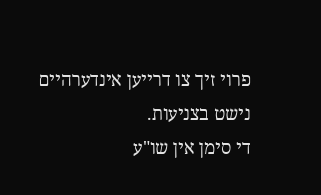פרוי זיך צו דרייען אינדערהיים נישט בצניעות.
די סימן אין שו"ע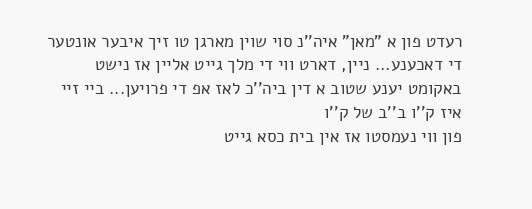רעדט פון א "מאן" איה''נ סוי שוין מארגן טו זיך איבער אונטער די דאכענע... ניין, דארט ווי די מלך גייט אליין אז נישט באקומט יענע שטוב א דין ביה''כ לאז אפ די פרויען... ביי זיי איז ק''ו ב''ב של ק''ו
פון ווי נעמסטו אז אין בית כסא גייט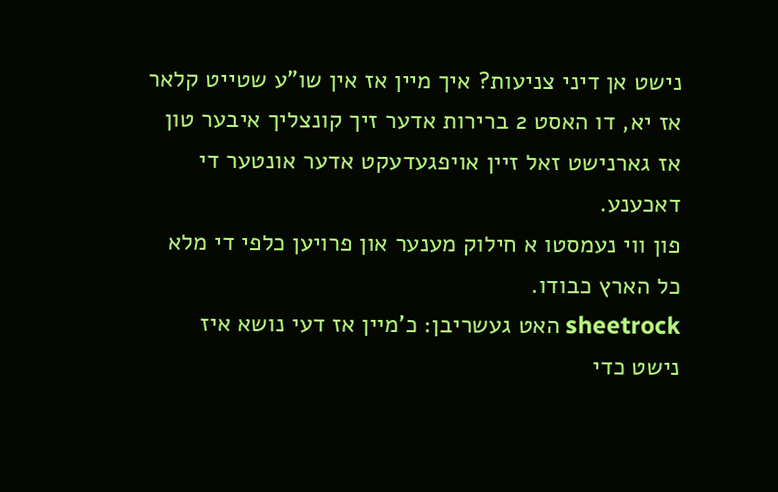נישט אן דיני צניעות? איך מיין אז אין שו"ע שטייט קלאר אז יא, דו האסט 2 ברירות אדער זיך קונצליך איבער טון אז גארנישט זאל זיין אויפגעדעקט אדער אונטער די דאכענע.
פון ווי נעמסטו א חילוק מענער און פרויען כלפי די מלא כל הארץ כבודו.
sheetrock האט געשריבן: כ'מיין אז דעי נושא איז נישט כדי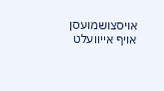אויסצושמועסן אויף אייוועלט